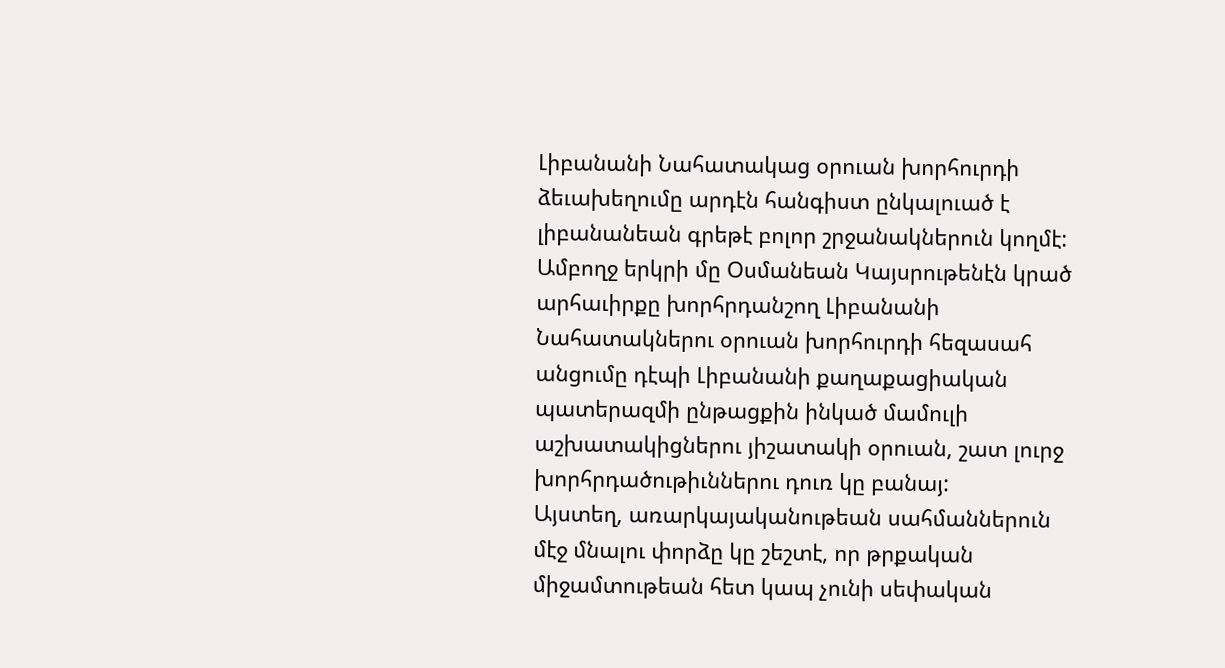Լիբանանի Նահատակաց օրուան խորհուրդի ձեւախեղումը արդէն հանգիստ ընկալուած է լիբանանեան գրեթէ բոլոր շրջանակներուն կողմէ: Ամբողջ երկրի մը Օսմանեան Կայսրութենէն կրած արհաւիրքը խորհրդանշող Լիբանանի Նահատակներու օրուան խորհուրդի հեզասահ անցումը դէպի Լիբանանի քաղաքացիական պատերազմի ընթացքին ինկած մամուլի աշխատակիցներու յիշատակի օրուան, շատ լուրջ խորհրդածութիւններու դուռ կը բանայ:
Այստեղ, առարկայականութեան սահմաններուն մէջ մնալու փորձը կը շեշտէ, որ թրքական միջամտութեան հետ կապ չունի սեփական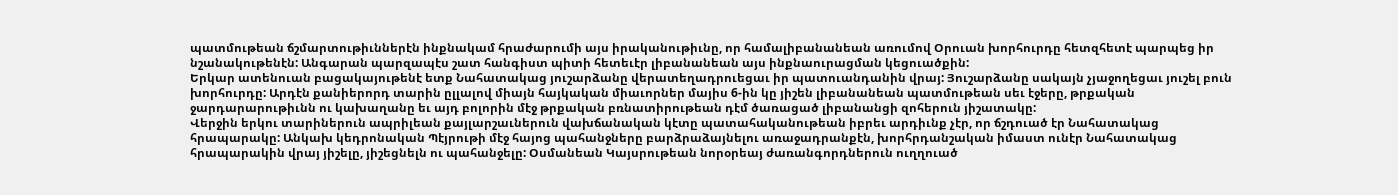պատմութեան ճշմարտութիւններէն ինքնակամ հրաժարումի այս իրականութիւնը, որ համալիբանանեան առումով Օրուան խորհուրդը հետզհետէ պարպեց իր նշանակութենէն: Անգարան պարզապէս շատ հանգիստ պիտի հետեւէր լիբանանեան այս ինքնաուրացման կեցուածքին:
Երկար ատենուան բացակայութենէ ետք Նահատակաց յուշարձանը վերատեղադրուեցաւ իր պատուանդանին վրայ: Յուշարձանը սակայն չյաջողեցաւ յուշել բուն խորհուրդը: Արդէն քանիերորդ տարին ըլլալով միայն հայկական միաւորներ մայիս 6-ին կը յիշեն լիբանանեան պատմութեան սեւ էջերը, թրքական ջարդարարութիւնն ու կախաղանը եւ այդ բոլորին մէջ թրքական բռնատիրութեան դէմ ծառացած լիբանանցի զոհերուն յիշատակը:
Վերջին երկու տարիներուն ապրիլեան քայլարշաւներուն վախճանական կէտը պատահականութեան իբրեւ արդիւնք չէր, որ ճշդուած էր Նահատակաց հրապարակը: Անկախ կեդրոնական Պէյրութի մէջ հայոց պահանջները բարձրաձայնելու առաջադրանքէն, խորհրդանշական իմաստ ունէր Նահատակաց հրապարակին վրայ յիշելը, յիշեցնելն ու պահանջելը: Օսմանեան Կայսրութեան նորօրեայ ժառանգորդներուն ուղղուած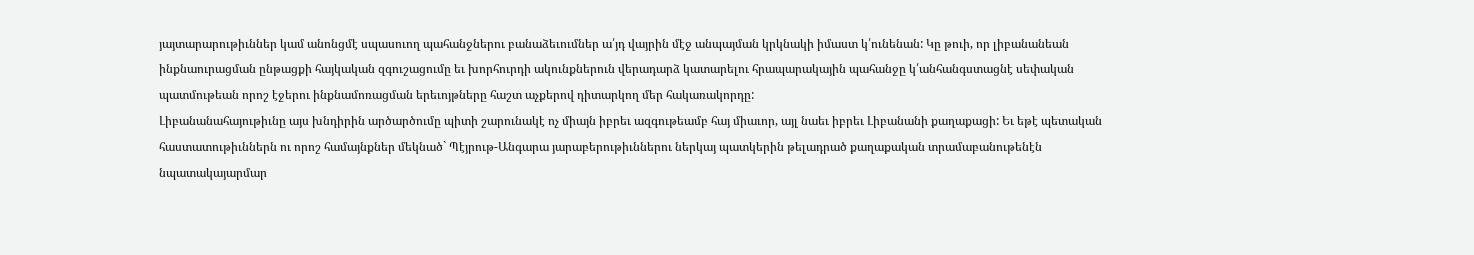յայտարարութիւններ կամ անոնցմէ սպասուող պահանջներու բանաձեւումներ ա՛յդ վայրին մէջ անպայման կրկնակի իմաստ կ՛ունենան: Կը թուի, որ լիբանանեան ինքնաուրացման ընթացքի հայկական զգուշացումը եւ խորհուրդի ակունքներուն վերադարձ կատարելու հրապարակային պահանջը կ՛անհանգստացնէ սեփական պատմութեան որոշ էջերու ինքնամոռացման երեւոյթները հաշտ աչքերով դիտարկող մեր հակառակորդը:
Լիբանանահայութիւնը այս խնդիրին արծարծումը պիտի շարունակէ ոչ միայն իբրեւ ազգութեամբ հայ միաւոր, այլ նաեւ իբրեւ Լիբանանի քաղաքացի: Եւ եթէ պետական հաստատութիւններն ու որոշ համայնքներ մեկնած` Պէյրութ-Անգարա յարաբերութիւններու ներկայ պատկերին թելադրած քաղաքական տրամաբանութենէն նպատակայարմար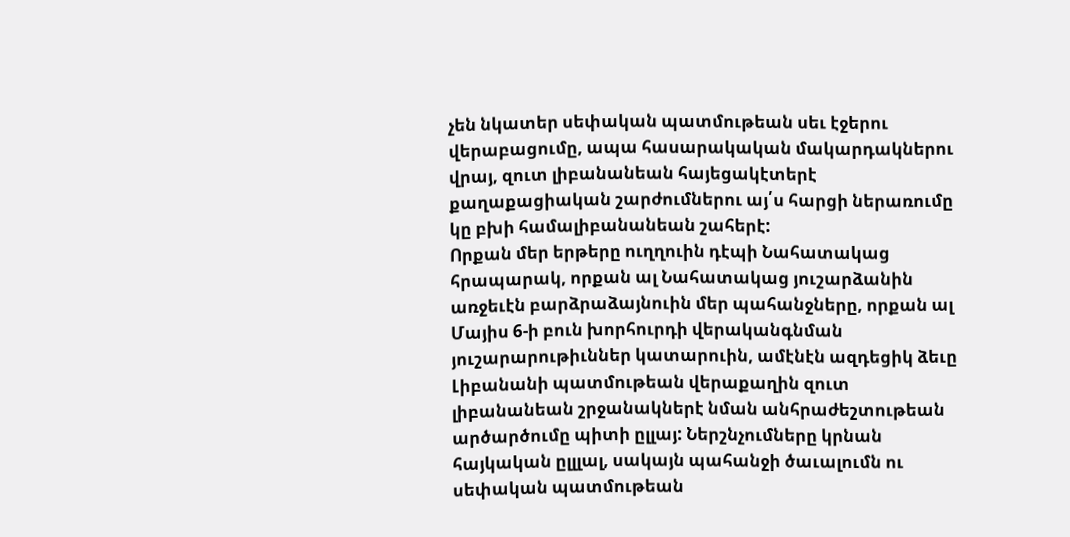չեն նկատեր սեփական պատմութեան սեւ էջերու վերաբացումը, ապա հասարակական մակարդակներու վրայ, զուտ լիբանանեան հայեցակէտերէ քաղաքացիական շարժումներու այ՛ս հարցի ներառումը կը բխի համալիբանանեան շահերէ:
Որքան մեր երթերը ուղղուին դէպի Նահատակաց հրապարակ, որքան ալ Նահատակաց յուշարձանին առջեւէն բարձրաձայնուին մեր պահանջները, որքան ալ Մայիս 6-ի բուն խորհուրդի վերականգնման յուշարարութիւններ կատարուին, ամէնէն ազդեցիկ ձեւը Լիբանանի պատմութեան վերաքաղին զուտ լիբանանեան շրջանակներէ նման անհրաժեշտութեան արծարծումը պիտի ըլլայ: Ներշնչումները կրնան հայկական ըլլլալ, սակայն պահանջի ծաւալումն ու սեփական պատմութեան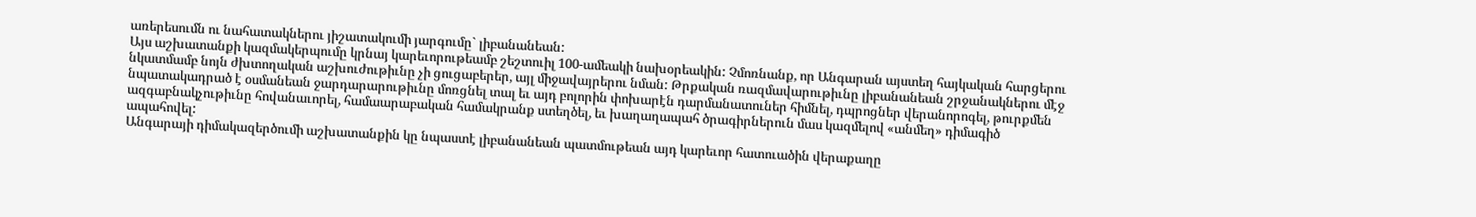առերեսումն ու նահատակներու յիշատակումի յարգումը` լիբանանեան:
Այս աշխատանքի կազմակերպումը կրնայ կարեւորութեամբ շեշտուիլ 100-ամեակի նախօրեակին: Չմոռնանք, որ Անգարան այստեղ հայկական հարցերու նկատմամբ նոյն ժխտողական աշխուժութիւնը չի ցուցաբերեր, այլ միջավայրերու նման: Թրքական ռազմավարութիւնը լիբանանեան շրջանակներու մէջ նպատակադրած է օսմանեան ջարդարարութիւնը մոռցնել տալ եւ այդ բոլորին փոխարէն դարմանատուներ հիմնել, դպրոցներ վերանորոգել, թուրքմեն ազգաբնակչութիւնը հովանաւորել, համաարաբական համակրանք ստեղծել, եւ խաղաղապահ ծրագիրներուն մաս կազմելով «անմեղ» դիմագիծ ապահովել:
Անգարայի դիմակազերծումի աշխատանքին կը նպաստէ լիբանանեան պատմութեան այդ կարեւոր հատուածին վերաքաղը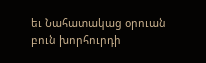եւ Նահատակաց օրուան բուն խորհուրդի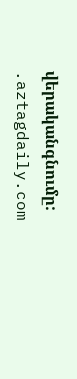վերականգնումը:
.aztagdaily.com